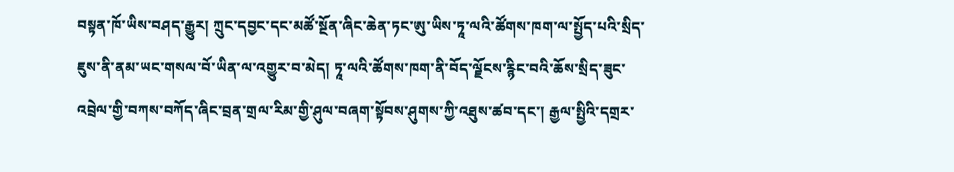བསྟན་ཁོ་ཡིས་བཤད་རྒྱུར། ཀྲུང་དབྱང་དང་མཚོ་སྔོན་ཞིང་ཆེན་ཏང་ཨུ་ཡིས་ཏཱ་ལའི་ཚོགས་ཁག་ལ་སྤྱོད་པའི་སྲིད་ཇུས་ནི་ནམ་ཡང་གསལ་བོ་ཡིན་ལ་འགྱུར་བ་མེད། ཏཱ་ལའི་ཚོགས་ཁག་ནི་བོད་ལྗོངས་རྙིང་བའི་ཆོས་སྲིད་ཟུང་འབྲེལ་གྱི་བཀས་བཀོད་ཞིང་བྲན་གྲལ་རིམ་གྱི་ཤུལ་བཞག་སྟོབས་ཤུགས་ཀྱི་འཐུས་ཚབ་དང་། རྒྱལ་སྤྱིའི་དགྲར་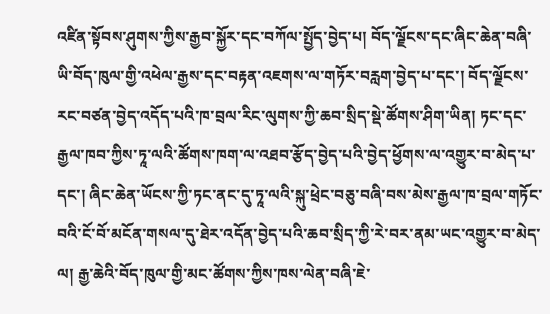འཛིན་སྟོབས་ཤུགས་ཀྱིས་རྒྱབ་སྐྱོར་དང་བཀོལ་སྤྱོད་བྱེད་པ། བོད་ལྗོངས་དང་ཞིང་ཆེན་བཞི་ཡི་བོད་ཁུལ་གྱི་འཕེལ་རྒྱས་དང་བརྟན་འཇགས་ལ་གཏོར་བརླག་བྱེད་པ་དང་། བོད་ལྗོངས་རང་བཙན་བྱེད་འདོད་པའི་ཁ་བྲལ་རིང་ལུགས་ཀྱི་ཆབ་སྲིད་སྡེ་ཚོགས་ཤིག་ཡིན། ཏང་དང་རྒྱལ་ཁབ་ཀྱིས་ཏཱ་ལའི་ཚོགས་ཁག་ལ་འཐབ་རྩོད་བྱེད་པའི་བྱེད་ཕྱོགས་ལ་འགྱུར་བ་མེད་པ་དང་། ཞིང་ཆེན་ཡོངས་ཀྱི་ཏང་ནང་དུ་ཏཱ་ལའི་སྐུ་ཕྲེང་བཅུ་བཞི་བས་མེས་རྒྱལ་ཁ་བྲལ་གཏོང་བའི་ངོ་བོ་མངོན་གསལ་དུ་ཐེར་འདོན་བྱེད་པའི་ཆབ་སྲིད་ཀྱི་རེ་བར་ནམ་ཡང་འགྱུར་བ་མེད་ལ། རྒྱ་ཆེའི་བོད་ཁུལ་གྱི་མང་ཚོགས་ཀྱིས་ཁས་ལེན་བཞི་ཇེ་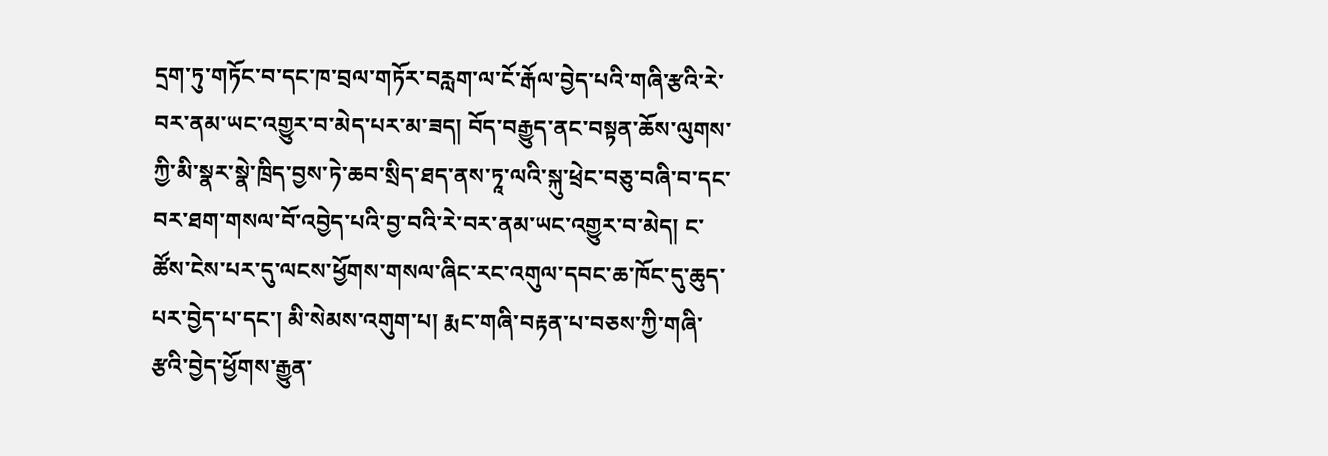དྲག་ཏུ་གཏོང་བ་དང་ཁ་བྲལ་གཏོར་བརླག་ལ་ངོ་རྒོལ་བྱེད་པའི་གཞི་རྩའི་རེ་བར་ནམ་ཡང་འགྱུར་བ་མེད་པར་མ་ཟད། བོད་བརྒྱུད་ནང་བསྟན་ཆོས་ལུགས་ཀྱི་མི་སྣར་སྣེ་ཁྲིད་བྱས་ཏེ་ཆབ་སྲིད་ཐད་ནས་ཏཱ་ལའི་སྐུ་ཕྲེང་བཅུ་བཞི་བ་དང་བར་ཐག་གསལ་བོ་འབྱེད་པའི་བྱ་བའི་རེ་བར་ནམ་ཡང་འགྱུར་བ་མེད། ང་ཚོས་ངེས་པར་དུ་ལངས་ཕྱོགས་གསལ་ཞིང་རང་འགུལ་དབང་ཆ་ཁོང་དུ་ཆུད་པར་བྱེད་པ་དང་། མི་སེམས་འགུག་པ། རྨང་གཞི་བརྟན་པ་བཅས་ཀྱི་གཞི་རྩའི་བྱེད་ཕྱོགས་རྒྱུན་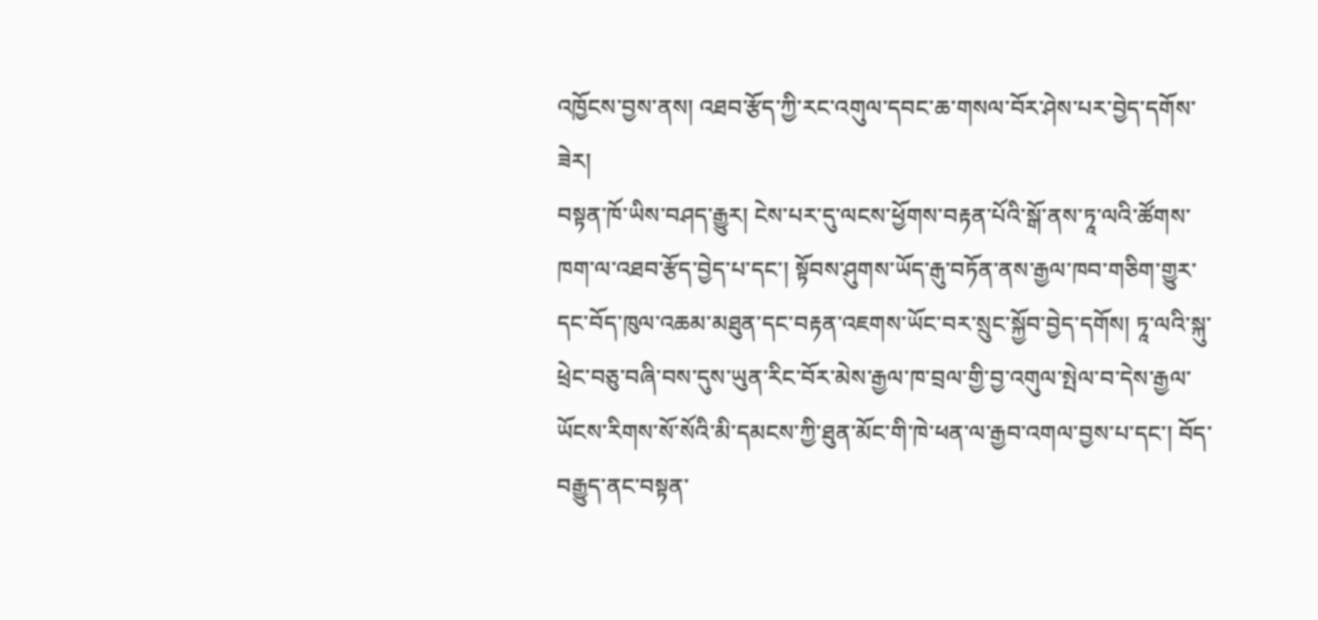འཁྱོངས་བྱས་ནས། འཐབ་རྩོད་ཀྱི་རང་འགུལ་དབང་ཆ་གསལ་བོར་ཤེས་པར་བྱེད་དགོས་ཟེར།
བསྟན་ཁོ་ཡིས་བཤད་རྒྱུར། ངེས་པར་དུ་ལངས་ཕྱོགས་བརྟན་པོའི་སྒོ་ནས་ཏཱ་ལའི་ཚོགས་ཁག་ལ་འཐབ་རྩོད་བྱེད་པ་དང་། སྟོབས་ཤུགས་ཡོད་རྒུ་བཏོན་ནས་རྒྱལ་ཁབ་གཅིག་གྱུར་དང་བོད་ཁུལ་འཆམ་མཐུན་དང་བརྟན་འཇགས་ཡོང་བར་སྲུང་སྐྱོབ་བྱེད་དགོས། ཏཱ་ལའི་སྐུ་ཕྲེང་བཅུ་བཞི་བས་དུས་ཡུན་རིང་བོར་མེས་རྒྱལ་ཁ་བྲལ་གྱི་བྱ་འགུལ་སྤེལ་བ་དེས་རྒྱལ་ཡོངས་རིགས་སོ་སོའི་མི་དམངས་ཀྱི་ཐུན་མོང་གི་ཁེ་ཕན་ལ་རྒྱབ་འགལ་བྱས་པ་དང་། བོད་བརྒྱུད་ནང་བསྟན་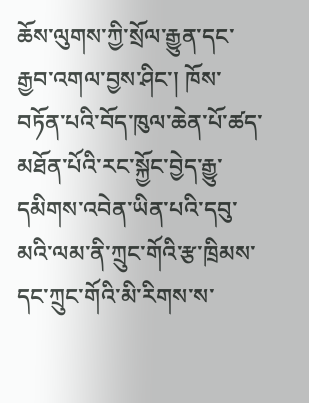ཆོས་ལུགས་ཀྱི་སྲོལ་རྒྱུན་དང་རྒྱབ་འགལ་བྱས་ཤིང་། ཁོས་བཏོན་པའི་བོད་ཁུལ་ཆེན་པོ་ཚད་མཐོན་པོའི་རང་སྐྱོང་བྱེད་རྒྱུ་དམིགས་འབེན་ཡིན་པའི་དབུ་མའི་ལམ་ནི་ཀྲུང་གོའི་རྩ་ཁྲིམས་དང་ཀྲུང་གོའི་མི་རིགས་ས་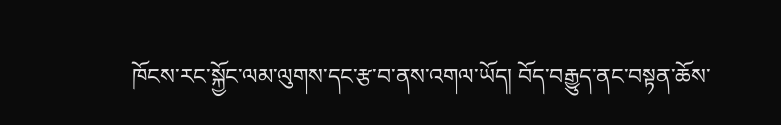ཁོངས་རང་སྐྱོང་ལམ་ལུགས་དང་རྩ་བ་ནས་འགལ་ཡོད། བོད་བརྒྱུད་ནང་བསྟན་ཆོས་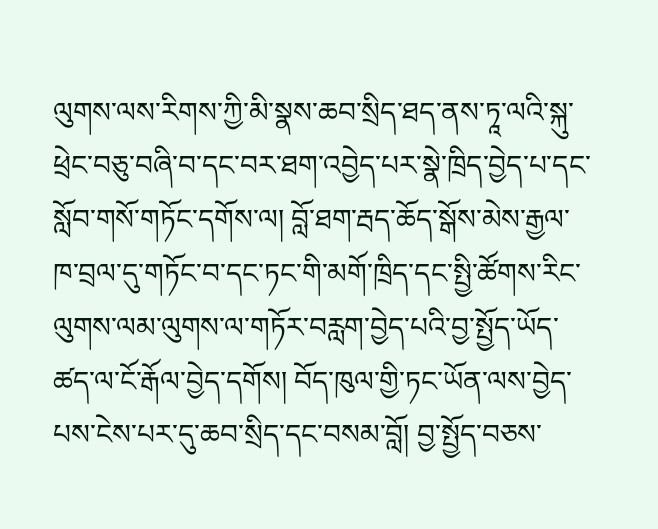ལུགས་ལས་རིགས་ཀྱི་མི་སྣས་ཆབ་སྲིད་ཐད་ནས་ཏཱ་ལའི་སྐུ་ཕྲེང་བཅུ་བཞི་བ་དང་བར་ཐག་འབྱེད་པར་སྣེ་ཁྲིད་བྱེད་པ་དང་སློབ་གསོ་གཏོང་དགོས་ལ། བློ་ཐག་རྦད་ཆོད་སྒོས་མེས་རྒྱལ་ཁ་བྲལ་དུ་གཏོང་བ་དང་ཏང་གི་མགོ་ཁྲིད་དང་སྤྱི་ཚོགས་རིང་ལུགས་ལམ་ལུགས་ལ་གཏོར་བརླག་བྱེད་པའི་བྱ་སྤྱོད་ཡོད་ཚད་ལ་ངོ་རྒོལ་བྱེད་དགོས། བོད་ཁུལ་གྱི་ཏང་ཡོན་ལས་བྱེད་པས་ངེས་པར་དུ་ཆབ་སྲིད་དང་བསམ་བློ། བྱ་སྤྱོད་བཅས་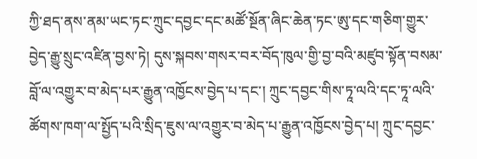ཀྱི་ཐད་ནས་ནམ་ཡང་ཏང་ཀྲུང་དབྱང་དང་མཚོ་སྔོན་ཞིང་ཆེན་ཏང་ཨུ་དང་གཅིག་གྱུར་བྱེད་རྒྱུ་སྲུང་འཛིན་བྱས་ཏེ། དུས་སྐབས་གསར་བར་བོད་ཁུལ་གྱི་བྱ་བའི་མཛུབ་སྟོན་བསམ་བློ་ལ་འགྱུར་བ་མེད་པར་རྒྱུན་འཁྱོངས་བྱེད་པ་དང་། ཀྲུང་དབྱང་གིས་ཏཱ་ལའི་དང་ཏཱ་ལའི་ཚོགས་ཁག་ལ་སྤྱོད་པའི་སྲིད་ཇུས་ལ་འགྱུར་བ་མེད་པ་རྒྱུན་འཁྱོངས་བྱེད་པ། ཀྲུང་དབྱང་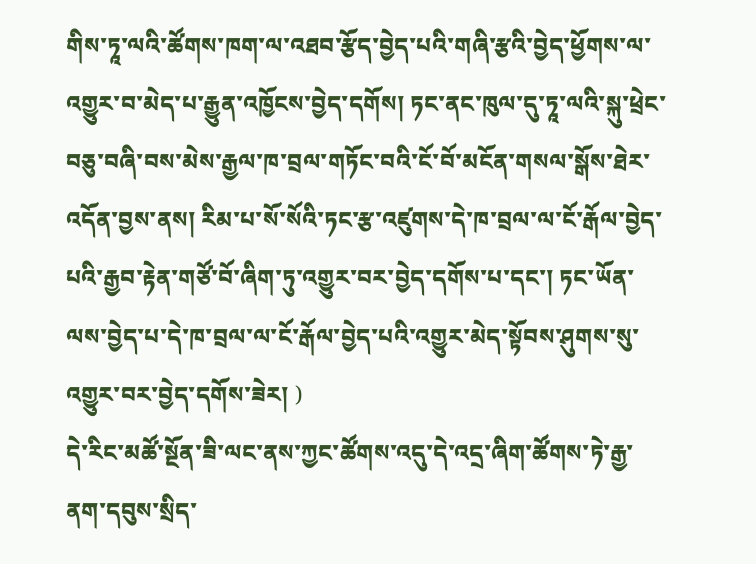གིས་ཏཱ་ལའི་ཚོགས་ཁག་ལ་འཐབ་རྩོད་བྱེད་པའི་གཞི་རྩའི་བྱེད་ཕྱོགས་ལ་འགྱུར་བ་མེད་པ་རྒྱུན་འཁྱོངས་བྱེད་དགོས། ཏང་ནང་ཁུལ་དུ་ཏཱ་ལའི་སྐུ་ཕྲེང་བཅུ་བཞི་བས་མེས་རྒྱལ་ཁ་བྲལ་གཏོང་བའི་ངོ་བོ་མངོན་གསལ་སྒོས་ཐེར་འདོན་བྱས་ནས། རིམ་པ་སོ་སོའི་ཏང་རྩ་འཛུགས་དེ་ཁ་བྲལ་ལ་ངོ་རྒོལ་བྱེད་པའི་རྒྱབ་རྟེན་གཙོ་བོ་ཞིག་ཏུ་འགྱུར་བར་བྱེད་དགོས་པ་དང་། ཏང་ཡོན་ལས་བྱེད་པ་དེ་ཁ་བྲལ་ལ་ངོ་རྒོལ་བྱེད་པའི་འགྱུར་མེད་སྟོབས་ཤུགས་སུ་འགྱུར་བར་བྱེད་དགོས་ཟེར། )
དེ་རིང་མཚོ་སྔོན་ཟི་ལང་ནས་ཀྱང་ཚོགས་འདུ་དེ་འདྲ་ཞིག་ཚོགས་ཏེ་རྒྱ་ནག་དབུས་སྲིད་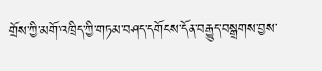གྲོས་ཀྱི་མགོ་འཁྲིད་ཀྱི་གཏམ་བཤད་དགོངས་དོན་བརྒྱུད་བསྒྲགས་བྱས་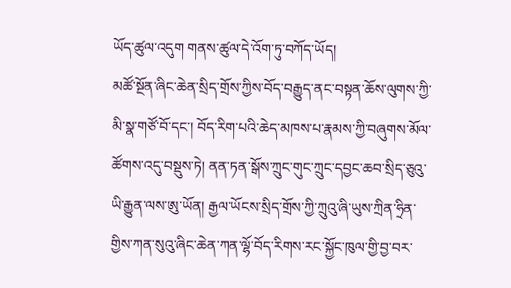ཡོད་ཚུལ་འདུག གནས་ཚུལ་དེ་འོག་ཏུ་བཀོད་ཡོད།
མཚོ་སྔོན་ཞིང་ཆེན་སྲིད་གྲོས་ཀྱིས་བོད་བརྒྱུད་ནང་བསྟན་ཆོས་ལུགས་ཀྱི་མི་སྣ་གཙོ་བོ་དང་། བོད་རིག་པའི་ཆེད་མཁས་པ་རྣམས་ཀྱི་བཞུགས་མོལ་ཚོགས་འདུ་བསྡུས་ཏེ། ནན་ཏན་སྒོས་ཀྲུང་གུང་ཀྲུང་དབྱང་ཆབ་སྲིད་ཅུའུ་ཡི་རྒྱུན་ལས་ཨུ་ཡོན། རྒྱལ་ཡོངས་སྲིད་གྲོས་ཀྱི་ཀྲུའུ་ཞི་ཡུས་ཀྲིན་ཧྲིན་གྱིས་ཀན་སུའུ་ཞིང་ཆེན་ཀན་ལྷོ་བོད་རིགས་རང་སྐྱོང་ཁུལ་གྱི་བྱ་བར་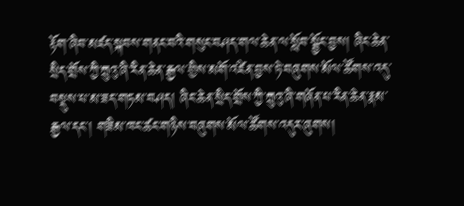རྟོག་ཞིབ་མཛད་སྐབས་གནང་བའི་གསུང་བཤད་གལ་ཆེན་ལ་སློབ་སྦྱོང་བྱས། ཞིང་ཆེན་སྲིད་གྲོས་ཀྱི་ཀྲུའུ་ཞི་རིན་ཆེན་རྒྱལ་གྱིས་མགོ་འཛིན་བྱས་ཏེ་བཞུགས་མོལ་ཚོགས་འདུ་བསྡུས་པ་མ་ཟད་གཏམ་བཤད། ཞིང་ཆེན་སྲིད་གྲོས་ཀྱི་ཀྲུའུ་ཞི་གཞོན་པ་རིན་ཆེན་རྣམ་རྒྱལ་དང་། གཟིམ་ཁང་ཚང་གཉིས་བཞུགས་མོལ་ཚོགས་འདུར་ཞུགས།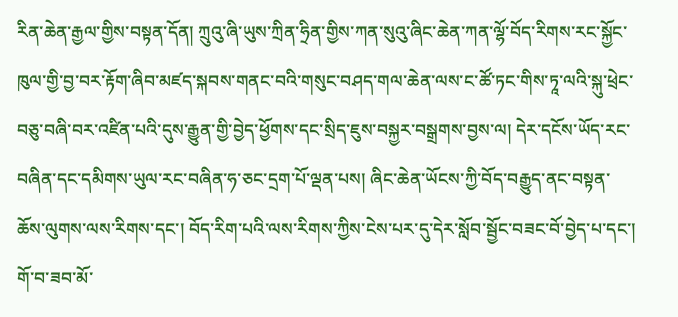རིན་ཆེན་རྒྱལ་གྱིས་བསྟན་དོན། ཀྲུའུ་ཞི་ཡུས་ཀྲིན་ཧྲིན་གྱིས་ཀན་སུའུ་ཞིང་ཆེན་ཀན་ལྷོ་བོད་རིགས་རང་སྐྱོང་ཁུལ་གྱི་བྱ་བར་རྟོག་ཞིབ་མཛད་སྐབས་གནང་བའི་གསུང་བཤད་གལ་ཆེན་ལས་ང་ཚོ་ཏང་གིས་ཏཱ་ལའི་སྐུ་ཕྲེང་བཅུ་བཞི་བར་འཛིན་པའི་དུས་རྒྱུན་གྱི་བྱེད་ཕྱོགས་དང་སྲིད་ཇུས་བསྐྱར་བསྒྲགས་བྱས་ལ། དེར་དངོས་ཡོད་རང་བཞིན་དང་དམིགས་ཡུལ་རང་བཞིན་ཧ་ཅང་དྲག་པོ་ལྡན་པས། ཞིང་ཆེན་ཡོངས་ཀྱི་བོད་བརྒྱུད་ནང་བསྟན་ཆོས་ལུགས་ལས་རིགས་དང་། བོད་རིག་པའི་ལས་རིགས་ཀྱིས་ངེས་པར་དུ་དེར་སློབ་སྦྱོང་བཟང་བོ་བྱེད་པ་དང་། གོ་བ་ཟབ་མོ་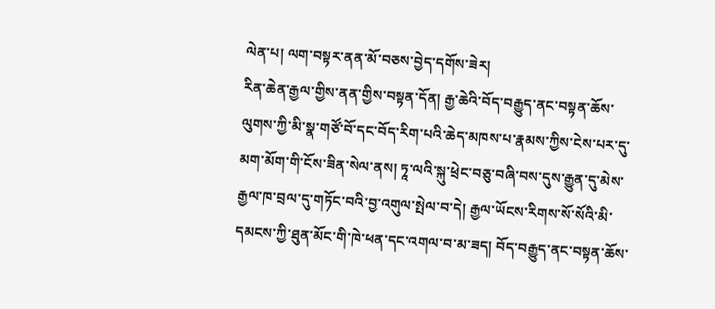ལེན་པ། ལག་བསྟར་ནན་མོ་བཅས་བྱེད་དགོས་ཟེར།
རིན་ཆེན་རྒྱལ་གྱིས་ནན་གྱིས་བསྟན་དོན། རྒྱ་ཆེའི་བོད་བརྒྱུད་ནང་བསྟན་ཆོས་ལུགས་ཀྱི་མི་སྣ་གཙོ་བོ་དང་བོད་རིག་པའི་ཆེད་མཁས་པ་རྣམས་ཀྱིས་ངེས་པར་དུ་མག་མོག་གི་ངོས་ཟིན་སེལ་ནས། ཏཱ་ལའི་སྐུ་ཕྲེང་བཅུ་བཞི་བས་དུས་རྒྱུན་དུ་མེས་རྒྱལ་ཁ་བྲལ་དུ་གཏོང་བའི་བྱ་འགུལ་སྤེལ་བ་དེ། རྒྱལ་ཡོངས་རིགས་སོ་སོའི་མི་དམངས་ཀྱི་ཐུན་མོང་གི་ཁེ་ཕན་དང་འགལ་བ་མ་ཟད། བོད་བརྒྱུད་ནང་བསྟན་ཆོས་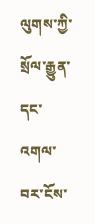ལུགས་ཀྱི་སྲོལ་རྒྱུན་དང་འགལ་བར་ངོས་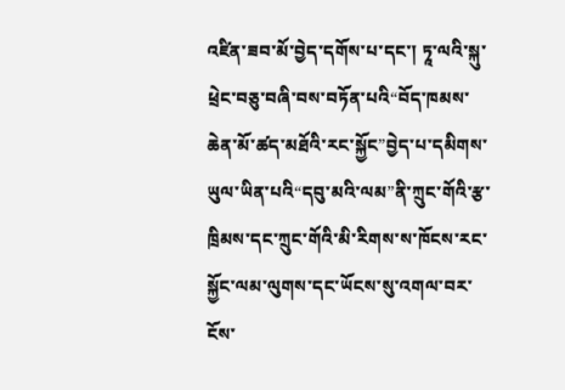འཛིན་ཟབ་མོ་བྱེད་དགོས་པ་དང་། ཏཱ་ལའི་སྐུ་ཕྲེང་བཅུ་བཞི་བས་བཏོན་པའི“བོད་ཁམས་ཆེན་མོ་ཚད་མཐོའི་རང་སྐྱོང”བྱེད་པ་དམིགས་ཡུལ་ཡིན་པའི“དབུ་མའི་ལམ”ནི་ཀྲུང་གོའི་རྩ་ཁྲིམས་དང་ཀྲུང་གོའི་མི་རིགས་ས་ཁོངས་རང་སྐྱོང་ལམ་ལུགས་དང་ཡོངས་སུ་འགལ་བར་ངོས་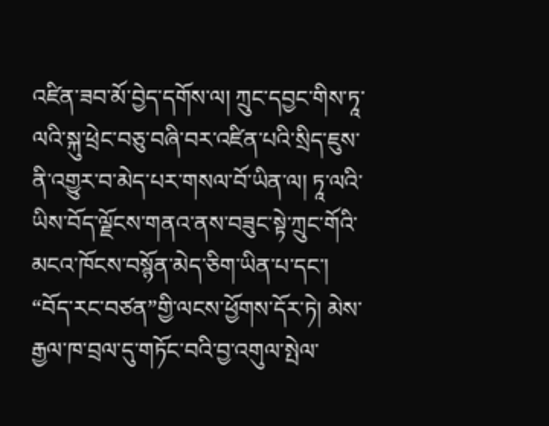འཛིན་ཟབ་མོ་བྱེད་དགོས་ལ། ཀྲུང་དབྱང་གིས་ཏཱ་ལའི་སྐུ་ཕྲེང་བཅུ་བཞི་བར་འཛིན་པའི་སྲིད་ཇུས་ནི་འགྱུར་བ་མེད་པར་གསལ་བོ་ཡིན་ལ། ཏཱ་ལའི་ཡིས་བོད་ལྗོངས་གནའ་ནས་བཟུང་སྟེ་ཀྲུང་གོའི་མངའ་ཁོངས་བསྙོན་མེད་ཅིག་ཡིན་པ་དང་། “བོད་རང་བཙན”གྱི་ལངས་ཕྱོགས་དོར་ཏེ། མེས་རྒྱལ་ཁ་བྲལ་དུ་གཏོང་བའི་བྱ་འགུལ་སྤེལ་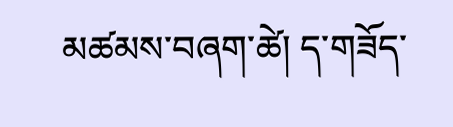མཚམས་བཞག་ཚེ། ད་གཟོད་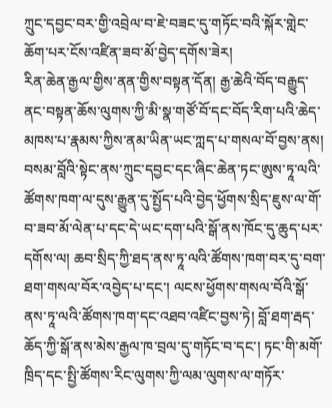ཀྲུང་དབྱང་བར་གྱི་འབྲེལ་བ་ཇེ་བཟང་དུ་གཏོང་བའི་སྐོར་གླེང་ཆོག་པར་ངོས་འཛིན་ཟབ་མོ་བྱེད་དགོས་ཟེར།
རིན་ཆེན་རྒྱལ་གྱིས་ནན་གྱིས་བསྟན་དོན། རྒྱ་ཆེའི་བོད་བརྒྱུད་ནང་བསྟན་ཆོས་ལུགས་ཀྱི་མི་སྣ་གཙོ་བོ་དང་བོད་རིག་པའི་ཆེད་མཁས་པ་རྣམས་ཀྱིས་ནམ་ཡིན་ཡང་ཀླད་པ་གསལ་བོ་བྱས་ནས། བསམ་བློའི་སྟེང་ནས་ཀྲུང་དབྱང་དང་ཞིང་ཆེན་ཏང་ཨུས་ཏཱ་ལའི་ཚོགས་ཁག་ལ་དུས་རྒྱུན་དུ་སྤྱོད་པའི་བྱེད་ཕྱོགས་སྲིད་ཇུས་ལ་གོ་བ་ཟབ་མོ་ལེན་པ་དང་དེ་ཡང་དག་པའི་སྒོ་ནས་ཁོང་དུ་ཆུད་པར་དགོས་ལ། ཆབ་སྲིད་ཀྱི་ཐད་ནས་ཏཱ་ལའི་ཚོགས་ཁག་བར་དུ་བག་ཐག་གསལ་བོར་འབྱེད་པ་དང་། ལངས་ཕྱོགས་གསལ་བོའི་སྒོ་ནས་ཏཱ་ལའི་ཚོགས་ཁག་དང་འཐབ་འཛིང་བྱས་ཏེ། བློ་ཐག་རྦད་ཆོད་ཀྱི་སྒོ་ནས་མེས་རྒྱལ་ཁ་བྲལ་དུ་གཏོང་བ་དང་། ཏང་གི་མགོ་ཁྲིད་དང་སྤྱི་ཚོགས་རིང་ལུགས་ཀྱི་ལམ་ལུགས་ལ་གཏོར་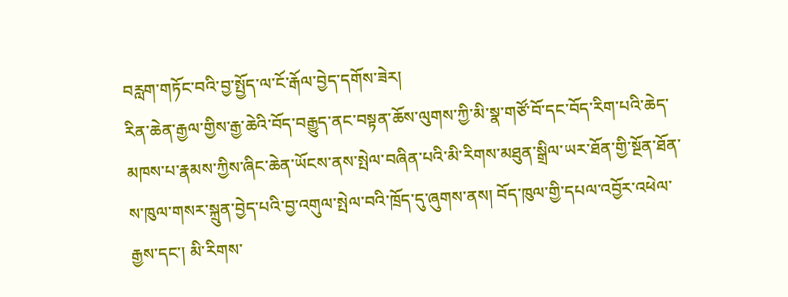བརླག་གཏོང་བའི་བྱ་སྤྱོད་ལ་ངོ་རྒོལ་བྱེད་དགོས་ཟེར།
རིན་ཆེན་རྒྱལ་གྱིས་རྒྱ་ཆེའི་བོད་བརྒྱུད་ནང་བསྟན་ཆོས་ལུགས་ཀྱི་མི་སྣ་གཙོ་བོ་དང་བོད་རིག་པའི་ཆེད་མཁས་པ་རྣམས་ཀྱིས་ཞིང་ཆེན་ཡོངས་ནས་སྤེལ་བཞིན་པའི་མི་རིགས་མཐུན་སྒྲིལ་ཡར་ཐོན་གྱི་སྔོན་ཐོན་ས་ཁུལ་གསར་སྐྲུན་བྱེད་པའི་བྱ་འགུལ་སྤེལ་བའི་ཁྲོད་དུ་ཞུགས་ནས། བོད་ཁུལ་གྱི་དཔལ་འབྱོར་འཕེལ་རྒྱས་དང་། མི་རིགས་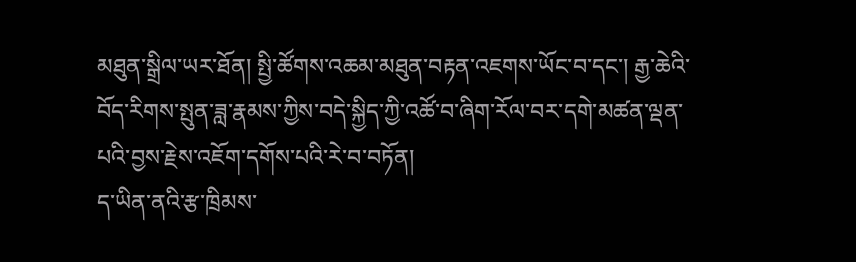མཐུན་སྒྲིལ་ཡར་ཐོན། སྤྱི་ཚོགས་འཆམ་མཐུན་བརྟན་འཇགས་ཡོང་བ་དང་། རྒྱ་ཆེའི་བོད་རིགས་སྤུན་ཟླ་རྣམས་ཀྱིས་བདེ་སྐྱིད་ཀྱི་འཚོ་བ་ཞིག་རོལ་བར་དགེ་མཚན་ལྡན་པའི་བྱས་རྗེས་འཇོག་དགོས་པའི་རེ་བ་བཏོན།
ད་ཡིན་ནའི་རྩ་ཁྲིམས་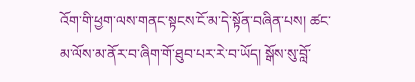འོག་གི་ཕྱག་ལས་གནང་སྟངས་ངོ་མ་དེ་སྟོན་བཞིན་པས། ཚང་མ་ལོས་མ་ནོར་བ་ཞིག་གོ་ཐུབ་པར་རེ་བ་ཡོད། སྒོས་སུ་བློ་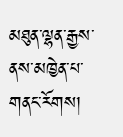མཐུན་ལྷན་རྒྱས་ནས་མཁྱེན་པ་གནང་རོགས།